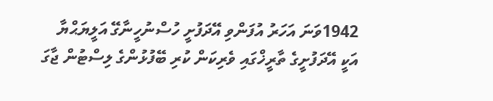1942ވަނަ އަހަރު އުފަންވި އޭދަފުށީ ހުސްނުހީނާގޭ އަލީޔަޙްޔާ އަކީ އޭދަފުށީގެ ތާރީޚްގައި ވެރިކަން ކުރި ބޭފުޅުންގެ ލިސްޓުން ޖާގަ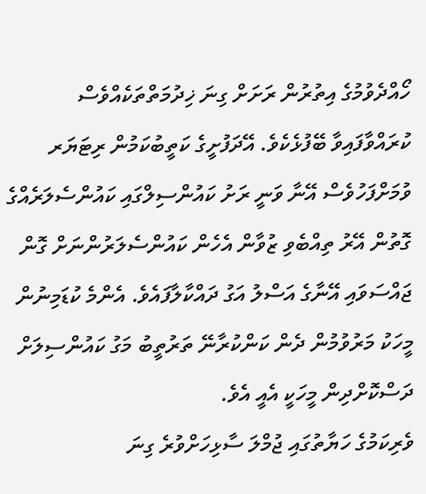ހޯއްދެވުމުގެ އިތުރުން ރަށަށް ގިނަ ޚިދުމަތްތަކެއްވެސް ކުރައްވާފައިވާ ބޭފުޅެކެވެ. އޭދަފުށީގެ ކަތީބުކަމުން ރިޓަޔަރ ވުމަށްފަހުވެސް އޭނާ ވަނީ ރަށު ކައުންސިލްގައި ކައުންސެލަރެއްގެ ގޮތުން އޭރު ތިއްބެވި ޒުވާން އެހެން ކައުންސެލަރުންނަށް ގޮން ޖައްސަވައި އޭނާގެ އަސްލު އަގު ދައްކާލާފައެވެ. އެންމެ ކުޑަމިނުން މީހަކު މަރުވުމުން ދެން ކަންކުރާނޭ ތަރުތީބު މަގު ކައުންސިލަށް ދަސްކޮށްދިން މީހަކީ އެއީ އެވެ.
ވެރިކަމުގެ ހަޔާތުގައި ޖުމްލަ ސާޅިހަށްވުރެ ގިނަ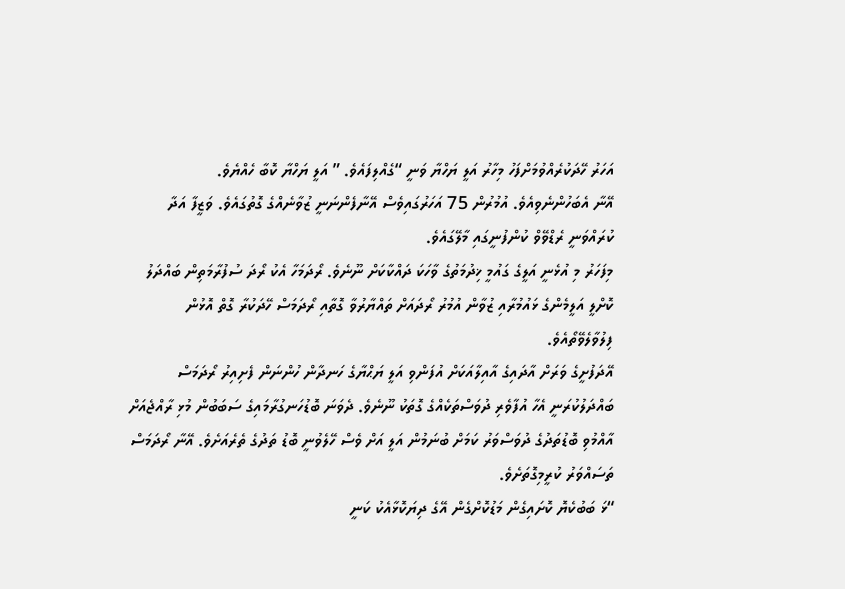އަހަރު ހޭދަކުރެއްވުމަށްފަހު މިހާރު އަލީ ޔަހްޔާ ވަނީ “ގެއްލިފައެވެ. ” އަލީ ޔަހްޔާ ކޮބާ ހެއްޔެވެ.
އޭނާ އެބަހުންނެވިއެވެ. އުމުރުން 75 އަހަރުގައިވެސް އޭނާފެންނަނީ ޒުވާނެއްގެ ގޮތުގައެވެ. ވަޒީފާ އަދާ ކުރައްވަނީ ރެޑްވޭވް ކުންފުނީގައި މާލޭގައެވެ.
މިފަހަރު މި އުޅެނީ އަލީގެ ގައުމީ ޚިދުމަތުގެ ވާހަކަ ދައްކާކަށް ނޫނެވެ. ރޯދަމަހާ އެކު ރޯދަ ސުފުރާމަތިން ބައްދަލު ކޮށްލީ އަލީމެންގެ ޅައުމުރާއި ޒުވާން އުމުރު ރޯދައަށް ތައްޔާރުވާ ގޮތާއި ރޯދަމަސް ހޭދަކުރާ ގޮތް އޮޅުން ފިލުވާލެވޭތޯއެވެ.
އޭދަފުށީގެ ވަރަށް އާދައިގެ އާއިލާއަކަށް އުފަންވި އަލީ ޔަޙްޔާގެ ހަނދާން ހުންނަން ފެށިއިރު ރޯދަމަސް ބައްދަލުކުރަނީ އެހާ އުފާވެރި ދުވަސްތަކެއްގެ ގޮތަކު ނޫނެވެ. ދެވަނަ ބޮޑުހަނގުރާމައިގެ ސަބަބުން މުޅި ރާއްޖެއަށް އާއްމުވި ބޮޑުތަދުގެ ދުވަސްވަރު ކަމަށް ބުނަމުން އަލީ އަށް ވެސް ހޭލެވުނީ ބޮޑު ތަދުގެ ތެރެއަށެވެ. އޭނާ ރޯދަމަސް ތަސައްވަރު ކުރީމިގޮތަށެވެ.
“ޅަ ބަބުކެޔޮ ކޮށައިގެން މަޑުކޮށްގެން އޭގެ ދިޔަކޮޅާއެކު ކަނީ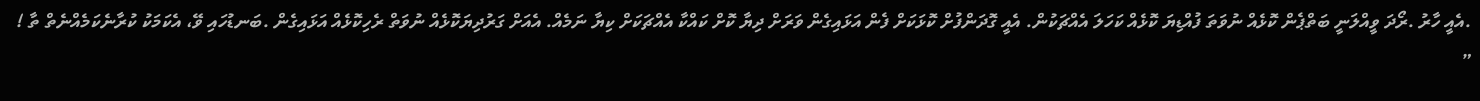.އެއީ ހާރު .ރޯދަ ވީއްލަނީ ބަތްޕެން ކޮޅެއް ނުވަތަ ފުއްޑިޔަ ކޮޅެއް ކަހަލަ އެއްޗަކުން. އެއީ ގޮދަންފުށް ކޮޅަކަށް ފެން އަޅައިގެން ވަރަށް ދިޔާ ކޮށް ކައްކާ އެއްޗަކަށް ކިޔާ ނަމެއް. އެއަށް ގަރުދިޔަކޮޅެއް ނުވަތް ރެހިކޮޅެއް އަޅައިގެން .ބަނޑުހައި ވޭ، އެކަމަކު ކުރާނެކަމެއްނެތް ތާ ! ”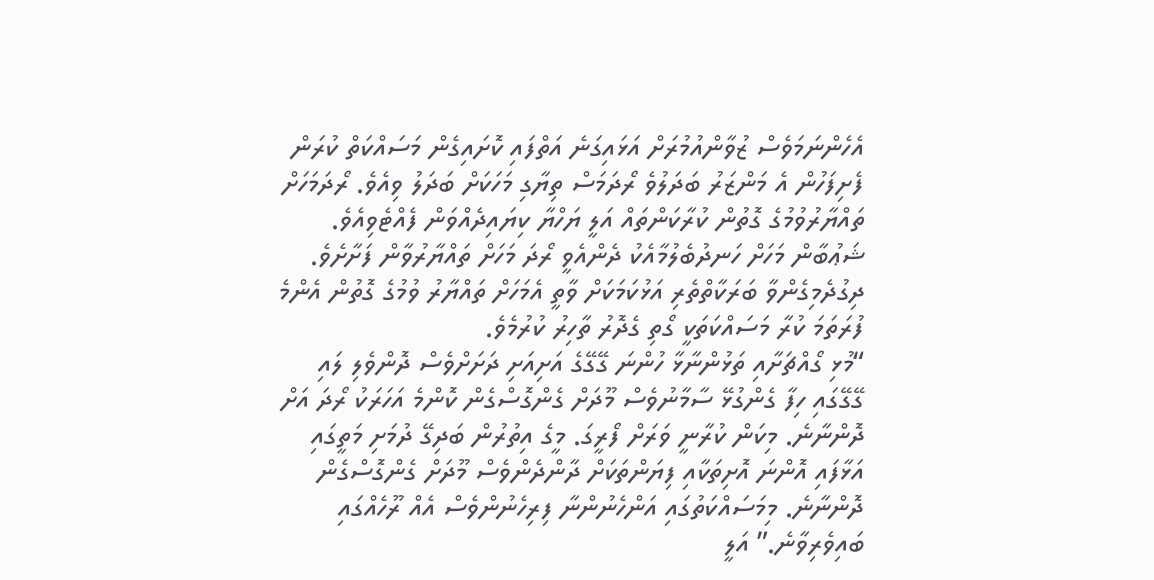އެހެންނަމަވެސް ޒުވާންއުމުރަށް އަޅައިގަނެ އަތްފައި ކޮށައިގެން މަސައްކަތް ކުރަން ފެށިފަހުން އެ މަންޒަރު ބަދަލުވެ ރޯދަމަސް ތިޔާގި މަހަކަށް ބަދަލު ވިއެވެ. ރޯދަމަހަށް ތައްޔާރުވުމުގެ ގޮތުން ކުރާކަންތައް އަލީ ޔަހްޔާ ކިޔައިދެއްވަން ފެއްޓެވިއެވެ.
ޝަޢުބާން މަހަށް ހަނދުބެލުމާއެކު ދެންއެވީ ރޯދަ މަހަށް ތައްޔާރުވާން ފަށާށެވެ.
ދިގުދެމިގެންވާ ބަރަކާތްތެރި އަޅުކަމަކަށް ވާތީ އެމަހަށް ތައްޔާރު ވުމުގެ ގޮތުން އެންމެ ފުރަތަމަ ކުރާ މަސައްކަތަކީ ގޯތި ގެދޮރު ތާހިރު ކުރުމެވެ.
“މުޅި ގޯއްޗަށާއި ތަޅުންނާޅާ ހުންނަ ގޭގޭގެ އަށިއަށި ދަށަށްވެސް ދޮންވެލި ލައި ގޭގޭގައި ހިފާ ގެންގުޅޭ ސާމާނުވެސް މޫދަށް ގެންގޮސްގެން ކޮންމެ އަހަރަކު ރޯދަ އަށް ދޮންނާނެ. މިކަން ކުރާނީ ވަރަށް ފޯރީގަ. މީގެ އިތުރުން ބަދިގޭ ދުމަށި މަތީގައި އަޅާފައި އޮންނަ އޮށިތަކާއި ފިޔަންތަކަށް ދާންދެންވެސް މޫދަށް ގެންގޮސްގެން ދޮންނާނެ. މިމަސައްކަތުގައި އަންހެނުންނާ ފިރިހެނުންވެސް އެއް ރޫހެއްގައި ބައިވެރިވާނެ.” އަލީ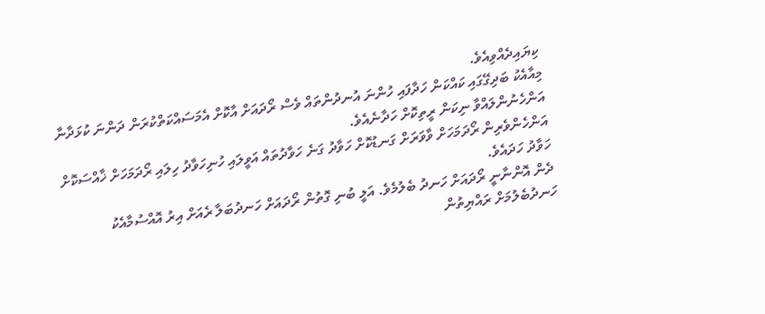ކިޔައިދެއްވިއެވެ.
މިއާއެކު ބަދިގޭގައި ކައްކަން ހަދާފައި ހުންނަ އުނދުންތައް ވެސް ރޯދައަށް އާކޮށް އެމަސައްކަތްކުރަން ދަންނަ ކުޅަދާނާ އަންހެނުންލައްވާ ނިކަން ރީތިކޮށް ހަދާނެއެވެ.
އަންހެންވެރިން ރޯދަމަހަށް ވާވަރަށް ގަނޑުކޮށް ހަވާދު ގަނެ ހަވާދުތައް އަވީލައި ހުނިހަވާދު ހިލައި ރޯދަމަހަށް ޚާއްސަކޮށް ހަވާދު ހަދައެވެ.
ދެން އޮންނާނީ ރޯދައަށް ހަނދު ބެލުމެވެ. އަލީ ބުނި ގޮތުން ރޯދައަށް ހަނދުބަލާ ރެއަށް އިރު އޮއްސުމާއެކު ހަނދުބެލުމަށް ރައްޔިތުން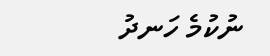ނުކުމެ ހަނދު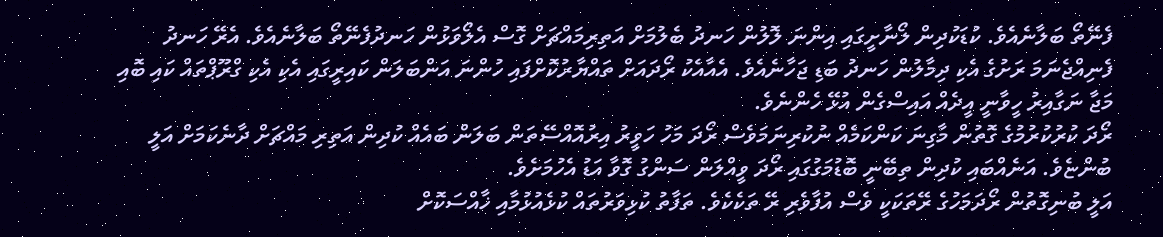ފެނޭތޯ ބަލާނެއެވެ. ކުޑަކުދިން ލޯނާށީގައި އިންނަ ލޮލުން ހަނދު ބެލުމަށް އަތިރިމައްޗަށް ގޮސް އެލޯވަޅުން ހަނދުފެނޭތޯ ބަލާނެއެވެ. އެރޭ ހަނދު ފެނިއްޖެނަމަ ރަށުގެ އެކި ދިމާލުން ހަނދު ބަޑި ޖަހާނެއެވެ. އެއާއެކު ރޯދައަށް ތައްޔާރުކޮށްފައި ހުންނަ އަންބަލަން ކައިރީގައި އެކި އެކި ގްރޫޕްތައް ކައި ބޮއި މަޖާ ނަގާއިރު ހީވާނީ އީދެއް އައިސްގެން އުޅޭ ހެންނެވެ.
ރޯދަ ކުރުކުރުމުގެ ގޮތުން މާގިނަ ކަންކަމެއް ނުކުރިނަމަވެސް ރޯދަ މަހު ހަވީރު އިރުއޮއްސޭތަން ބަލަން ބައެއް ކުދިން އަތިރި މައްޗަށް ދާނެކަމަށް އަލީ ބުންޏެވެ. އަނެއްބައި ކުދިން ތިބޭނީ ބޮޑުމަގުގައި ރޯދަ ވީއްލަން ސަންގު ގޮވާ އަޑު އެހުމަށެވެ.
އަލީ ބުނިގޮތުން ރޯދަމަހުގެ ރޭތަކަކީ ވެސް އުފާވެރި ރޭ ތަކެކެވެ. ތަފާތު ކުޅިވަރުތައް ކުޅެއުޅުމާއި ޚާއްސަކޮށް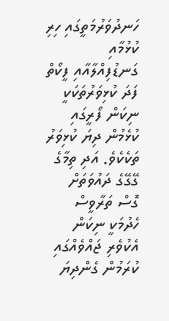ހަނދުވަރުމަތީގައި ހިރި ކުޅުމާއި ގަނޑުފިއްލާއާއި ފީކޯތް ފަދަ ކުޅިވަރުތަކަކީ ނިކަން ފޯރީގައި ކުޅެމުން ދިޔަ ކުޅިވަރު ތަކެކެވެ. އަދި ތިމާގެ ގޭގޭގެ ދައުވަތަށް ގޮސް ތަރާވީސް ހެދުމަކީ ނިކަން އެކުވެރި ޖައްވެއްގައި ކުރަމުން ގެންދިޔަ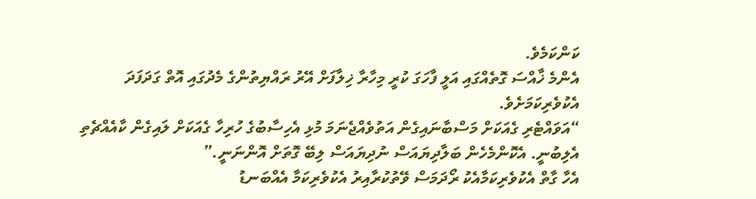ކަންކަމެވެ.
އެންމެ ޚާއްސަ ގޮތެއްގައި އަލީ ފާހަގަ ކުރީ މިހާރާ ޚިލާފަށް އޭރު ރައްޔިތުންގެ މެދުގައި އޮތް ގަދަފަދަ އެކުވެރިކަމަށެވެ.
“އަވައްޓެރި ގެއަކަށް މަސްބާނައިގެން އަތުވެއްޖެނަމަ މުޅި އެހިސާބުގެ ހުރިހާ ގެއަކަށް ލައިގެން ކާއެއްޗެތި އެލިބުނީ. އެކޮންމެހެން ބަލާދިޔައަސް ނުދިޔައަސް ލިބޭ ގޮތަށް އޮންނަނީ.”
އެހާ ގާތް އެކުވެރިކަމާއެކު ރޯދަމަސް ވޭތުކުރާއިރު އެކުވެރިކަމާ އެއްބަނޑު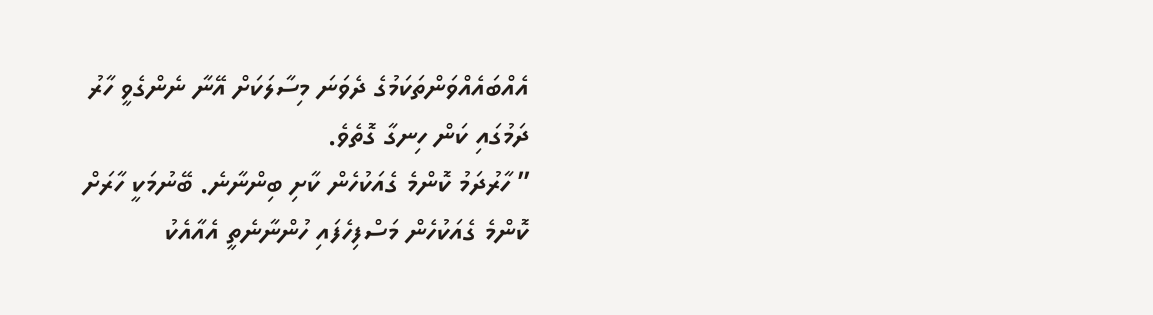އެއްބައެއްވަންތަކަމުގެ ދެވަނަ މިސާލަކަށް އޭނާ ނެންގެވީ ހާރު ދަމުގައި ކަން ހިނގާ ގޮތެވެ.
” ހާރުދަމު ކޮންމެ ގެއަކުހެން ކާށި ބިންނާނެ. ބޭނުމަކީ ހާރަށް ކޮންމެ ގެއަކުހެން މަސްފިހެފައި ހުންނާނެތީ އެއާއެކު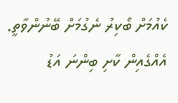ކެއުމަށް ބޯކިރު ނެގުމަށް ބޭނުންވާތީ. އެއްގެއިން ކާށި ބިންނަ އަޑު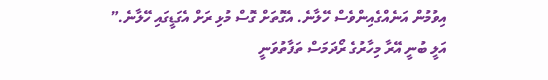އިވުމުން އަނެއްގެއިންވެސް ހޭލާނެ. އެގޮތަށް ގޮސް މުޅި ރަށް އެގަޑީގައި ހޭލާނެ.”
އަލީ ބުނީ އޭރާ މިހާރުގެ ރޯދަމަސް ތަފާތުވަނީ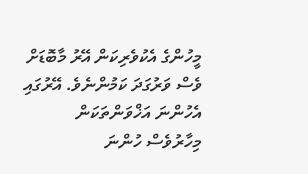މީހުންގެ އެކުވެރިކަން އޭރު މާބޮޑަށް ވެސް ވަރުގަދަ ކަމުންނެވެ. އޭރުގައި އެހުންނަ އަޚްވަންތަކަން މިހާރުވެސް ހުންނަ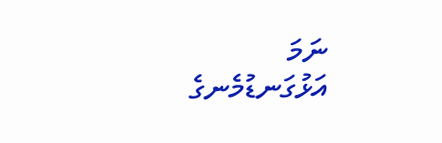ނަމަ އަޅުގަނޑުމެނގެ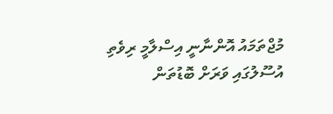މުޖްތަމައު އޮންނާނީ އިސްލާމީ ރިވެތި އުސޫލުގައި ވަރަށް ބޮޑުތަން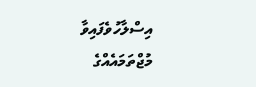އިސްލާހުވެފައިވާ މުޖްތަމައެއްގެ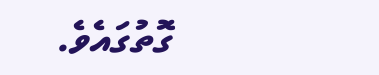ގޮތުގައެވެ.